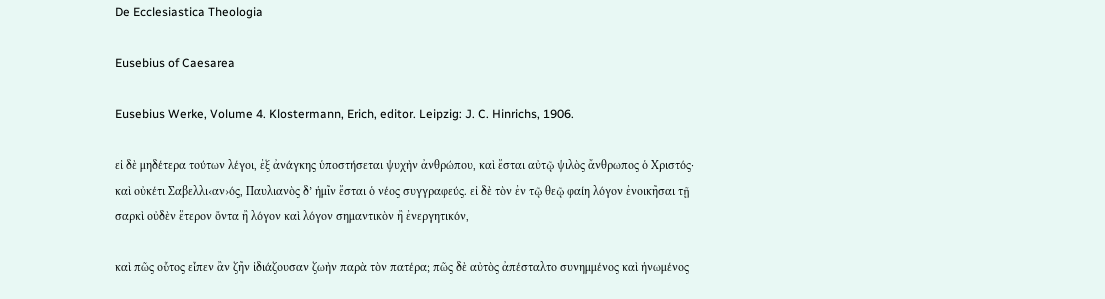De Ecclesiastica Theologia

Eusebius of Caesarea

Eusebius Werke, Volume 4. Klostermann, Erich, editor. Leipzig: J. C. Hinrichs, 1906.

εἰ δὲ μηδέτερα τούτων λέγοι, ἐξ ἀνάγκης ὑποστήσεται ψυχὴν ἀνθρώπου, καὶ ἔσται αὐτῷ ψιλὸς ἄνθρωπος ὁ Χριστός· καὶ οὐκέτι Σαβελλι‹αν›ός, Παυλιανὸς δ’ ἡμῖν ἔσται ὁ νέος συγγραφεύς. εἰ δὲ τὸν ἐν τῷ θεῷ φαίη λόγον ἐνοικῆσαι τῇ σαρκὶ οὐδὲν ἕτερον ὄντα ἢ λόγον καὶ λόγον σημαντικὸν ἢ ἐνεργητικόν,

καὶ πῶς οὗτος εἶπεν ἂν ζῆν ἰδιάζουσαν ζωὴν παρὰ τὸν πατέρα; πῶς δὲ αὐτὸς ἀπέσταλτο συνημμένος καὶ ἡνωμένος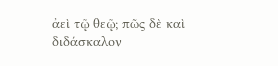ἀεὶ τῷ θεῷ; πῶς δὲ καὶ διδάσκαλον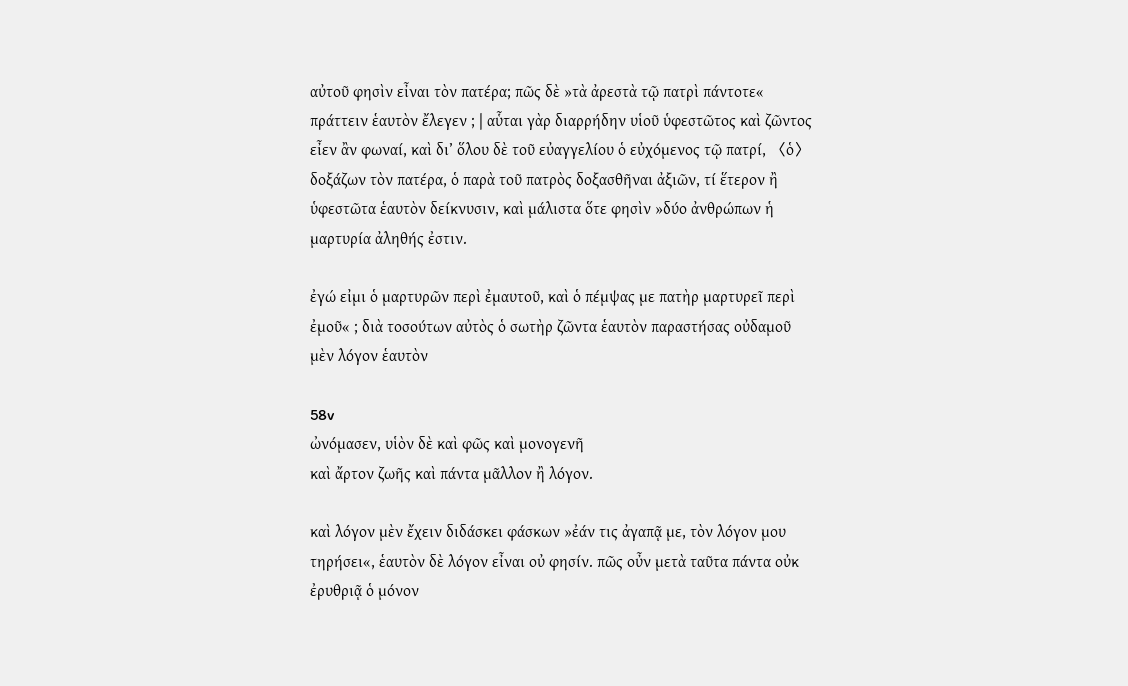αὐτοῦ φησὶν εἶναι τὸν πατέρα; πῶς δὲ »τὰ ἀρεστὰ τῷ πατρὶ πάντοτε« πράττειν ἑαυτὸν ἔλεγεν ; | αὗται γὰρ διαρρήδην υἱοῦ ὑφεστῶτος καὶ ζῶντος εἶεν ἂν φωναί, καὶ δι’ ὅλου δὲ τοῦ εὐαγγελίου ὁ εὐχόμενος τῷ πατρί, 〈ὁ〉 δοξάζων τὸν πατέρα, ὁ παρὰ τοῦ πατρὸς δοξασθῆναι ἀξιῶν, τί ἕτερον ἢ ὑφεστῶτα ἑαυτὸν δείκνυσιν, καὶ μάλιστα ὅτε φησὶν »δύο ἀνθρώπων ἡ μαρτυρία ἀληθής ἐστιν.

ἐγώ εἰμι ὁ μαρτυρῶν περὶ ἐμαυτοῦ, καὶ ὁ πέμψας με πατὴρ μαρτυρεῖ περὶ ἐμοῦ« ; διὰ τοσούτων αὐτὸς ὁ σωτὴρ ζῶντα ἑαυτὸν παραστήσας οὐδαμοῦ μὲν λόγον ἑαυτὸν

58v
ὠνόμασεν, υἱὸν δὲ καὶ φῶς καὶ μονογενῆ
καὶ ἄρτον ζωῆς καὶ πάντα μᾶλλον ἢ λόγον.

καὶ λόγον μὲν ἔχειν διδάσκει φάσκων »ἐάν τις ἀγαπᾷ με, τὸν λόγον μου τηρήσει«, ἑαυτὸν δὲ λόγον εἶναι οὐ φησίν. πῶς οὖν μετὰ ταῦτα πάντα οὐκ ἐρυθριᾷ ὁ μόνον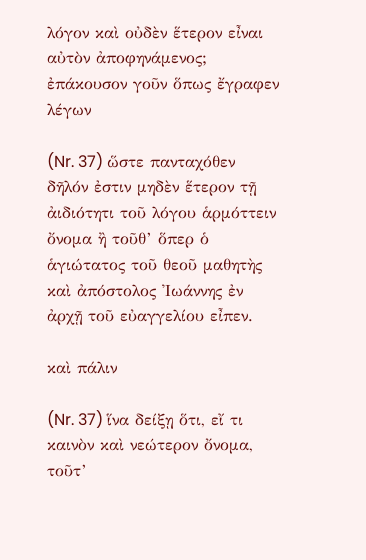λόγον καὶ οὐδὲν ἕτερον εἶναι αὐτὸν ἀποφηνάμενος; ἐπάκουσον γοῦν ὅπως ἔγραφεν λέγων

(Nr. 37) ὥστε πανταχόθεν δῆλόν ἐστιν μηδὲν ἕτερον τῇ ἀιδιότητι τοῦ λόγου ἁρμόττειν ὄνομα ἢ τοῦθ’ ὅπερ ὁ ἁγιώτατος τοῦ θεοῦ μαθητὴς καὶ ἀπόστολος Ἰωάννης ἐν ἀρχῇ τοῦ εὐαγγελίου εἶπεν.

καὶ πάλιν

(Nr. 37) ἵνα δείξῃ ὅτι, εἴ τι καινὸν καὶ νεώτερον ὄνομα, τοῦτ’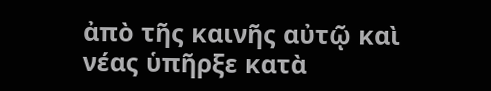ἀπὸ τῆς καινῆς αὐτῷ καὶ νέας ὑπῆρξε κατὰ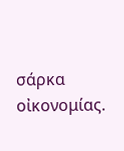σάρκα οἰκονομίας.